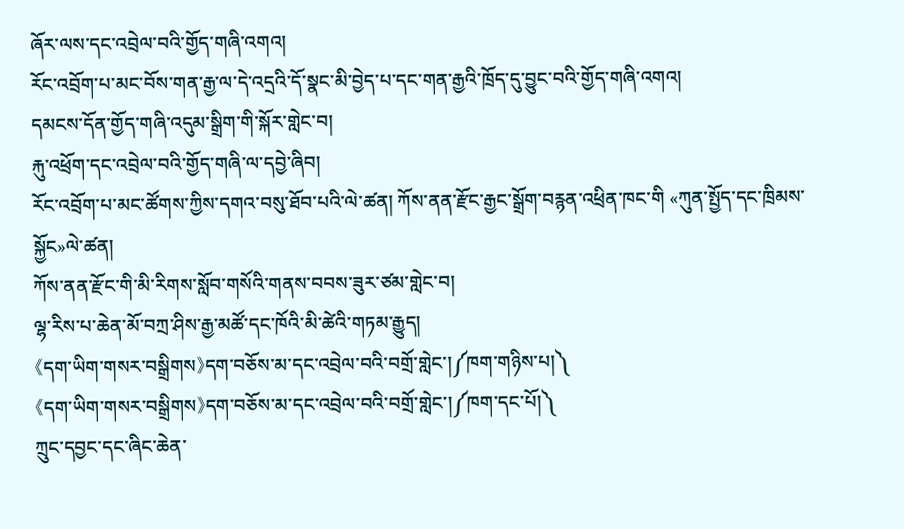ཞོར་ལས་དང་འབྲེལ་བའི་གྱོད་གཞི་འགའ།
རོང་འབྲོག་པ་མང་བོས་གན་རྒྱ་ལ་དེ་འདྲའི་དོ་སྣང་མི་བྱེད་པ་དང་གན་རྒྱའི་ཁྲོད་དུ་བྱུང་བའི་གྱོད་གཞི་འགའ།
དམངས་དོན་གྱོད་གཞི་འདུམ་སྒྲིག་གི་སྐོར་གླེང་བ།
རྐུ་འཕྲོག་དང་འབྲེལ་བའི་གྱོད་གཞི་ལ་དབྱེ་ཞིབ།
རོང་འབྲོག་པ་མང་ཚོགས་ཀྱིས་དགའ་བསུ་ཐོབ་པའི་ལེ་ཚན། ཀོས་ནན་རྫོང་རྒྱང་སྒྲོག་བརྙན་འཕྲིན་ཁང་གི «ཀུན་སྤྱོད་དང་ཁྲིམས་སྐྱོང»ལེ་ཚན།
ཀོས་ནན་རྫོང་གི་མི་རིགས་སློབ་གསོའི་གནས་བབས་ཟུར་ཙམ་གླེང་བ།
ལྷ་རིས་པ་ཆེན་མོ་བཀྲ་ཤིས་རྒྱ་མཚོ་དང་ཁོའི་མི་ཚེའི་གཏམ་རྒྱུད།
《དག་ཡིག་གསར་བསྒྲིགས》དག་བཅོས་མ་དང་འབྲེལ་བའི་བགྲོ་གླེང་།༼ཁག་གཉིས་པ།༽
《དག་ཡིག་གསར་བསྒྲིགས》དག་བཅོས་མ་དང་འབྲེལ་བའི་བགྲོ་གླེང་།༼ཁག་དང་པོ།༽
ཀྲུང་དབྱང་དང་ཞིང་ཆེན་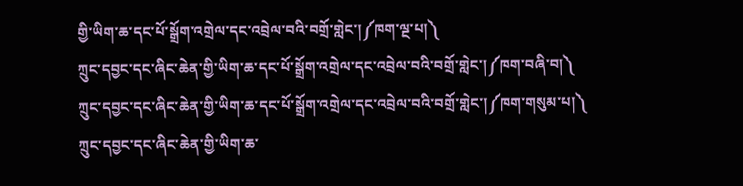གྱི་ཡིག་ཆ་དང་པོ་སྒྲོག་འགྲེལ་དང་འབྲེལ་བའི་བགྲོ་གླེང་།༼ཁག་ལྔ་པ།༽
ཀྲུང་དབྱང་དང་ཞིང་ཆེན་གྱི་ཡིག་ཆ་དང་པོ་སྒྲོག་འགྲེལ་དང་འབྲེལ་བའི་བགྲོ་གླེང་།༼ཁག་བཞི་བ།༽
ཀྲུང་དབྱང་དང་ཞིང་ཆེན་གྱི་ཡིག་ཆ་དང་པོ་སྒྲོག་འགྲེལ་དང་འབྲེལ་བའི་བགྲོ་གླེང་།༼ཁག་གསུམ་པ།༽
ཀྲུང་དབྱང་དང་ཞིང་ཆེན་གྱི་ཡིག་ཆ་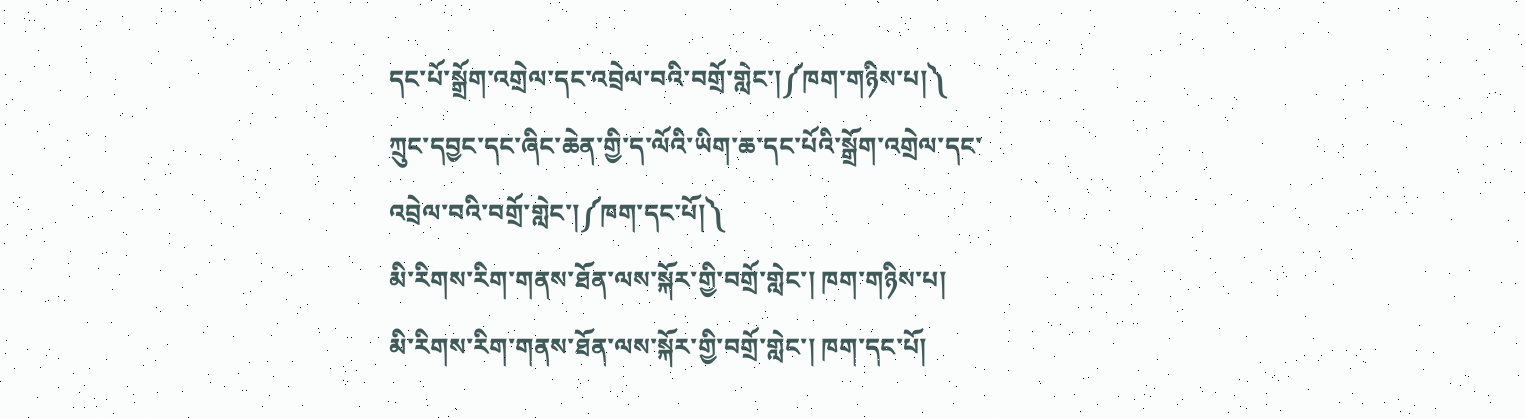དང་པོ་སྒྲོག་འགྲེལ་དང་འབྲེལ་བའི་བགྲོ་གླེང་།༼ཁག་གཉིས་པ།༽
ཀྲུང་དབྱང་དང་ཞིང་ཆེན་གྱི་ད་ལོའི་ཡིག་ཆ་དང་པོའི་སྒྲོག་འགྲེལ་དང་འབྲེལ་བའི་བགྲོ་གླེང་།༼ཁག་དང་པོ།༽
མི་རིགས་རིག་གནས་ཐོན་ལས་སྐོར་གྱི་བགྲོ་གླེང་། ཁག་གཉིས་པ།
མི་རིགས་རིག་གནས་ཐོན་ལས་སྐོར་གྱི་བགྲོ་གླེང་། ཁག་དང་པོ།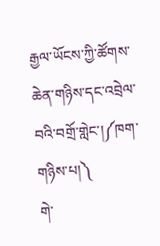རྒྱལ་ཡོངས་ཀྱི་ཚོགས་ཆེན་གཉིས་དང་འབྲེལ་བའི་བགྲོ་གླེང་།༼ཁག་གཉིས་པ།༽
གེ་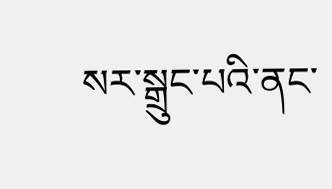སར་སྒྲུང་པའི་ནང་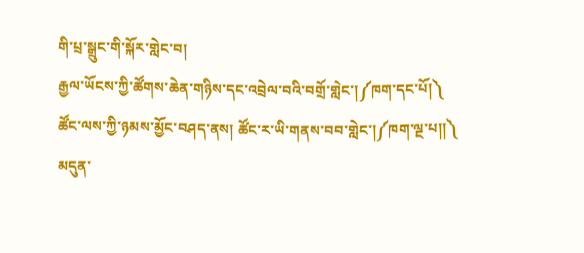གི་པྲ་སྒྲུང་གི་སྐོར་གླེང་བ།
རྒྱལ་ཡོངས་ཀྱི་ཚོགས་ཆེན་གཉིས་དང་འབྲེལ་བའི་བགྲོ་གླེང་།༼ཁག་དང་པོ།༽
ཚོང་ལས་ཀྱི་ཉམས་མྱོང་བཤད་ནས། ཚོང་ར་ཡི་གནས་བབ་གླེང་།༼ཁག་ལྔ་པ།།༽
མདུན་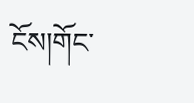ངོས།གོང་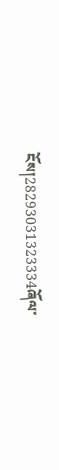ངོས།28293031323334ཞོལ་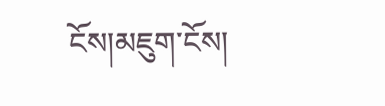ངོས།མཇུག་ངོས།